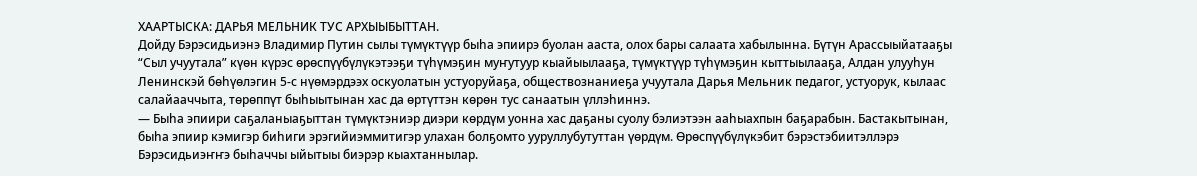ХААРТЫСКА: ДАРЬЯ МЕЛЬНИК ТУС АРХЫЫБЫТТАН.
Дойду Бэрэсидьиэнэ Владимир Путин сылы түмүктүүр быһа эпиирэ буолан ааста, олох бары салаата хабылынна. Бүтүн Арассыыйатааҕы “Сыл учуутала” күөн күрэс өрөспүүбүлүкэтээҕи түһүмэҕин муҥутуур кыайыылааҕа, түмүктүүр түһүмэҕин кыттыылааҕа, Алдан улууһун Ленинскэй бөһүөлэгин 5-с нүөмэрдээх оскуолатын устуоруйаҕа, обществознаниеҕа учуутала Дарья Мельник педагог, устуорук, кылаас салайааччыта, төрөппүт быһыытынан хас да өртүттэн көрөн тус санаатын үллэһиннэ.
— Быһа эпиири саҕаланыаҕыттан түмүктэниэр диэри көрдүм уонна хас даҕаны суолу бэлиэтээн ааһыахпын баҕарабын. Бастакытынан, быһа эпиир кэмигэр биһиги эрэгийиэммитигэр улахан болҕомто ууруллубутуттан үөрдүм. Өрөспүүбүлүкэбит бэрэстэбиитэллэрэ Бэрэсидьиэҥҥэ быһаччы ыйытыы биэрэр кыахтаннылар.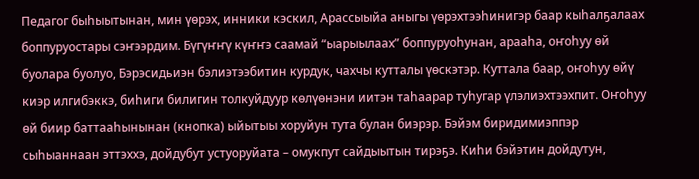Педагог быһыытынан, мин үөрэх, инники кэскил, Арассыыйа аныгы үөрэхтээһинигэр баар кыһалҕалаах боппуруостары сэҥээрдим. Бүгүҥҥү күҥҥэ саамай “ыарыылаах” боппуруоһунан, арааһа, оҥоһуу өй буолара буолуо, Бэрэсидьиэн бэлиэтээбитин курдук, чахчы кутталы үөскэтэр. Куттала баар, оҥоһуу өйү киэр илгибэккэ, биһиги билигин толкуйдуур көлүөнэни иитэн таһаарар туһугар үлэлиэхтээхпит. Оҥоһуу өй биир баттааһынынан (кнопка) ыйытыы хоруйун тута булан биэрэр. Бэйэм биридимиэппэр сыһыаннаан эттэххэ, дойдубут устуоруйата – омукпут сайдыытын тирэҕэ. Киһи бэйэтин дойдутун,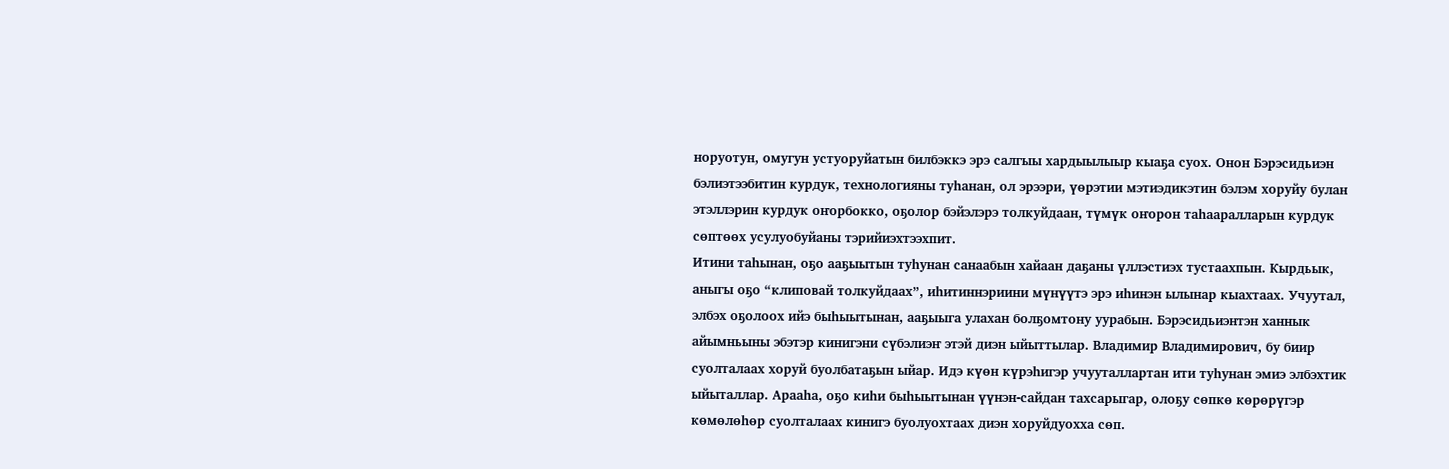норуотун, омугун устуоруйатын билбэккэ эрэ салгыы хардыылыыр кыаҕа суох. Онон Бэрэсидьиэн бэлиэтээбитин курдук, технологияны туһанан, ол эрээри, үөрэтии мэтиэдикэтин бэлэм хоруйу булан этэллэрин курдук оҥорбокко, оҕолор бэйэлэрэ толкуйдаан, түмүк оҥорон таһааралларын курдук сөптөөх усулуобуйаны тэрийиэхтээхпит.
Итини таһынан, оҕо ааҕыытын туһунан санаабын хайаан даҕаны үллэстиэх тустаахпын. Кырдьык, аныгы оҕо “клиповай толкуйдаах”, иһитиннэриини мүнүүтэ эрэ иһинэн ылынар кыахтаах. Учуутал, элбэх оҕолоох ийэ быһыытынан, ааҕыыга улахан болҕомтону уурабын. Бэрэсидьиэнтэн ханнык айымньыны эбэтэр кинигэни сүбэлиэҥ этэй диэн ыйыттылар. Владимир Владимирович, бу биир суолталаах хоруй буолбатаҕын ыйар. Идэ күөн күрэһигэр учууталлартан ити туһунан эмиэ элбэхтик ыйыталлар. Арааһа, оҕо киһи быһыытынан үүнэн-сайдан тахсарыгар, олоҕу сөпкө көрөрүгэр көмөлөһөр суолталаах кинигэ буолуохтаах диэн хоруйдуохха сөп.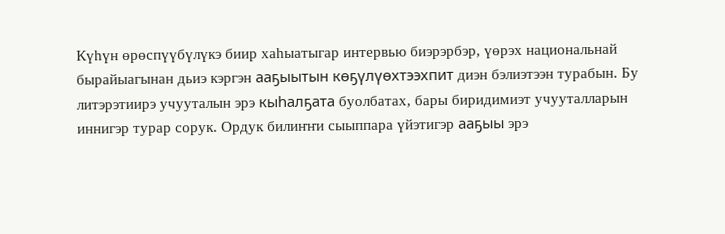Күһүн өрөспүүбүлүкэ биир хаһыатыгар интервью биэрэрбэр, үөрэх национальнай бырайыагынан дьиэ кэргэн ааҕыытын көҕүлүөхтээхпит диэн бэлиэтээн турабын. Бу литэрэтиирэ учууталын эрэ кыһалҕата буолбатах, бары биридимиэт учууталларын иннигэр турар сорук. Ордук билиҥҥи сыыппара үйэтигэр ааҕыы эрэ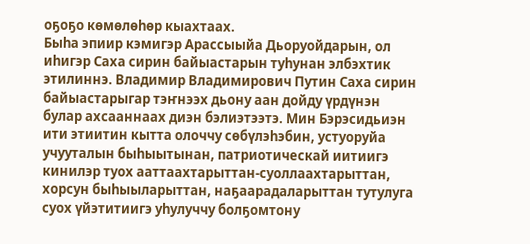оҕоҕо көмөлөһөр кыахтаах.
Быһа эпиир кэмигэр Арассыыйа Дьоруойдарын, ол иһигэр Саха сирин байыастарын туһунан элбэхтик этилиннэ. Владимир Владимирович Путин Саха сирин байыастарыгар тэҥнээх дьону аан дойду үрдүнэн булар ахсааннаах диэн бэлиэтээтэ. Мин Бэрэсидьиэн ити этиитин кытта олоччу сөбүлэһэбин, устуоруйа учууталын быһыытынан, патриотическай иитиигэ кинилэр туох ааттаахтарыттан-суоллаахтарыттан, хорсун быһыыларыттан, наҕаарадаларыттан тутулуга суох үйэтитиигэ уһулуччу болҕомтону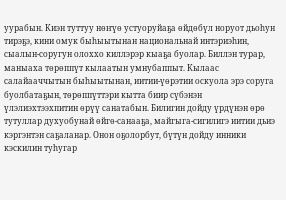уурабын. Киэн туттуу нөҥүө устуоруйаҕа өйдөбүл норуот дьоһун тирэҕэ, кини омук быһыытынан национальнай интэриэһин, сыалын-соругун олоххо киллэрэр кыаҕа буолар. Биллэн турар, маныаха төрөппүт кылаатын умнубаппыт. Кылаас салайааччытын быһыытынан, иитии-үөрэтии оскуола эрэ соруга буолбатаҕын, төрөппүттэри кытта биир сүбэнэн үлэлиэхтээхпитин өрүү санатабын. Билигин дойду үрдүнэн өрө тутуллар духуобунай өйгө-санааҕа, майгыга-сигилигэ иитии дьиэ кэргэнтэн саҕаланар. Онон оҕолорбут, бүтүн дойду инники кэскилин туһугар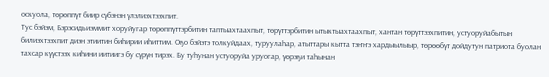оскуола, төрөппүт биир сүбэнэн үлэлиэхтээхпит.
Тус бэйэм, Бэрэсидьиэммит хоруйугар төрөппүттэрбитин таптыахтаахпыт, төрүттэрбитин ытыктыахтаахпыт, хантан төрүттээхпитин, устуоруйабытын билиэхтээхпит диэн этиитин биһирии иһиттим. Оҕо бэйэтэ толкуйдаах, туруулаһар, атыттары кытта тэҥҥэ хардыылыыр, төрөөбүт дойдутун патриота буолан тахсар күүстээх киһини иитиигэ бу сүрүн тирэх. Бу туһунан устуоруйа уруогар, үөрэҕи таһынан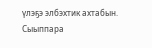үлэҕэ элбэхтик ахтабын. Сыыппара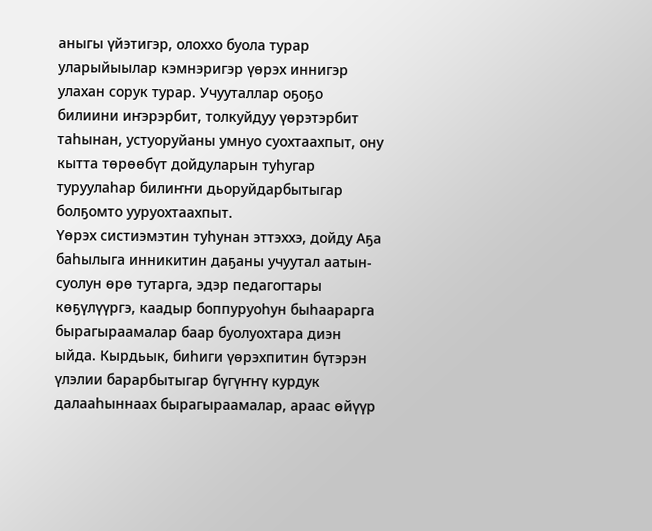аныгы үйэтигэр, олоххо буола турар уларыйыылар кэмнэригэр үөрэх иннигэр улахан сорук турар. Учууталлар оҕоҕо билиини иҥэрэрбит, толкуйдуу үөрэтэрбит таһынан, устуоруйаны умнуо суохтаахпыт, ону кытта төрөөбүт дойдуларын туһугар туруулаһар билиҥҥи дьоруйдарбытыгар болҕомто ууруохтаахпыт.
Үөрэх систиэмэтин туһунан эттэххэ, дойду Аҕа баһылыга инникитин даҕаны учуутал аатын-суолун өрө тутарга, эдэр педагогтары көҕүлүүргэ, каадыр боппуруоһун быһаарарга бырагыраамалар баар буолуохтара диэн ыйда. Кырдьык, биһиги үөрэхпитин бүтэрэн үлэлии барарбытыгар бүгүҥҥү курдук далааһыннаах бырагыраамалар, араас өйүүр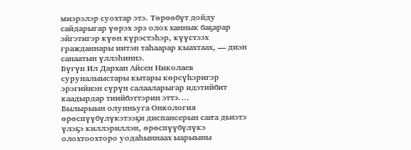миэрэлэр суохтар этэ. Төрөөбүт дойду сайдарыгар үөрэх эрэ олох ханнык баҕарар эйгэтигэр күөн күрэстэһэр, күүстээх гражданнары иитэн таһаарар кыахтаах, — диэн санаатын үллэһиннэ.
Бүгүн Ил Дархан Айсен Николаев суруналыыстары кытары көрсүһэригэр эрэгийиэн сүрүн салааларыгар идэтийбит каадырдар тиийбэттэрин эттэ.…
Былырыын олунньуга Онкология өрөспүүбүлүкэтээҕи диспансерын саҥа дьиэтэ үлэҕэ киллэриллэн, өрөспүүбүлүкэ олохтоохторо уодаһыннаах ыарыыны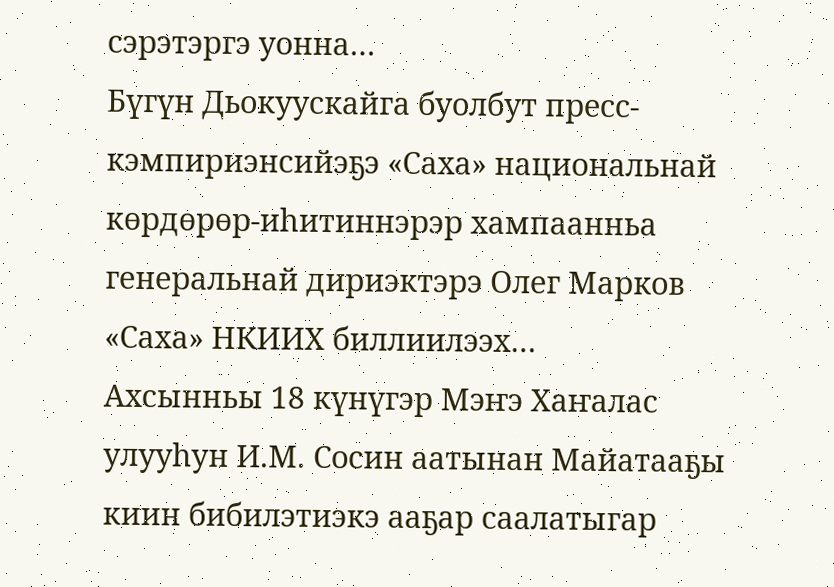сэрэтэргэ уонна…
Бүгүн Дьокуускайга буолбут пресс-кэмпириэнсийэҕэ «Саха» национальнай көрдөрөр-иһитиннэрэр хампаанньа генеральнай дириэктэрэ Олег Марков «Саха» НКИИХ биллиилээх…
Ахсынньы 18 күнүгэр Мэҥэ Хаҥалас улууһун И.М. Сосин аатынан Майатааҕы киин бибилэтиэкэ ааҕар саалатыгар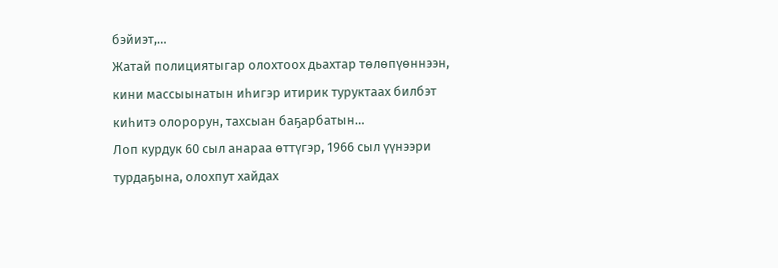бэйиэт,…
Жатай полициятыгар олохтоох дьахтар төлөпүөннээн, кини массыынатын иһигэр итирик туруктаах билбэт киһитэ олорорун, тахсыан баҕарбатын…
Лоп курдук 60 сыл анараа өттүгэр, 1966 сыл үүнээри турдаҕына, олохпут хайдах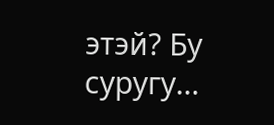этэй? Бу суругу…